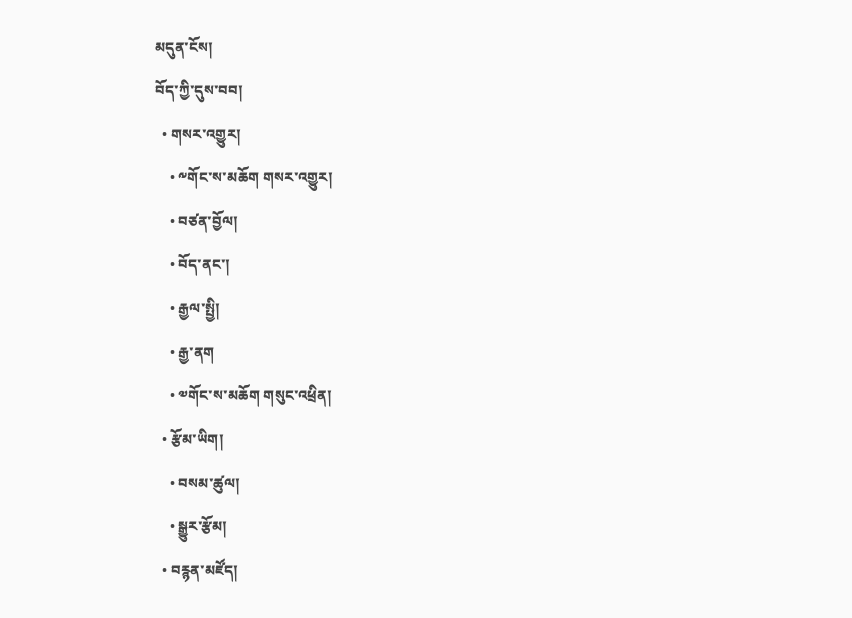མདུན་ངོས།
བོད་ཀྱི་དུས་བབ།
  • གསར་འགྱུར།
    • ༸གོང་ས་མཆོག གསར་འགྱུར།
    • བཙན་བྱོལ།
    • བོད་ནང་།
    • རྒྱལ་སྤྱི།
    • རྒྱ་ནག
    • ༧གོང་ས་མཆོག གསུང་འཕྲིན།
  • རྩོམ་ཡིག།
    • བསམ་ཚུལ།
    • སྒྱུར་རྩོམ།
  • བརྙན་མཛོད།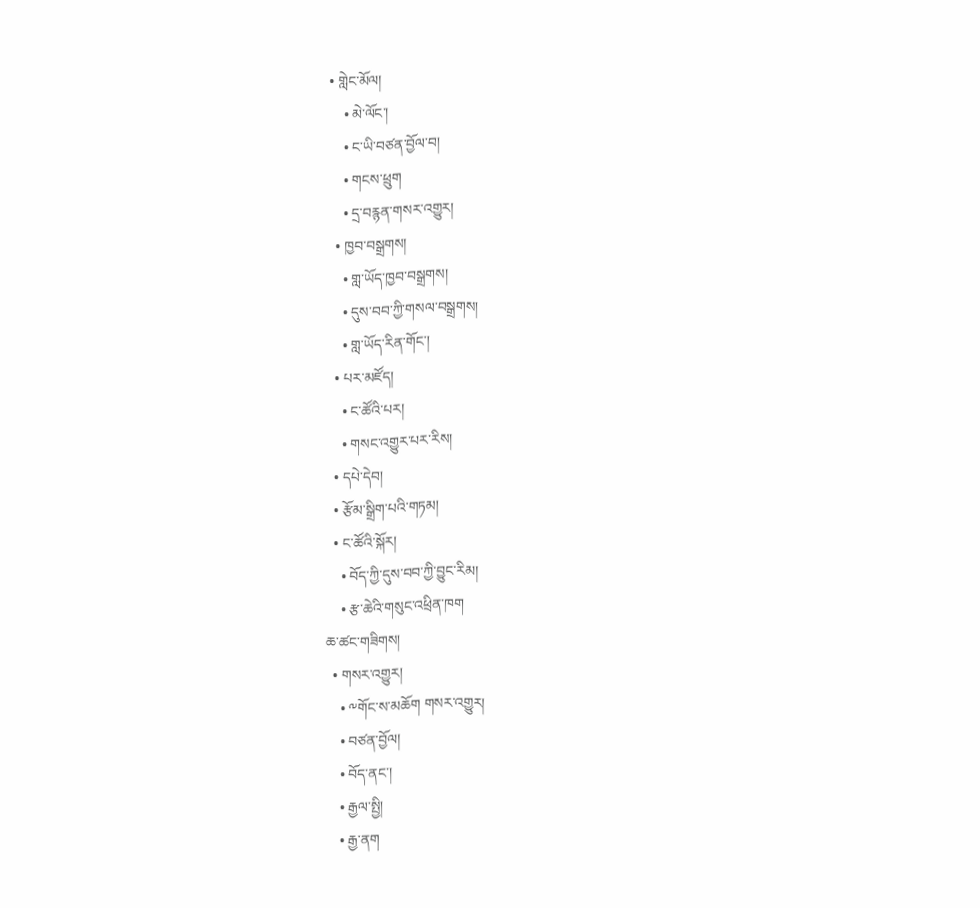• གླེང་མོལ།
    • མེ་ལོང་།
    • ང་ཡི་བཙན་བྱོལ་བ།
    • གངས་ཕྲུག
    • དྲ་བརྙན་གསར་འགྱུར།
  • ཁྱབ་བསྒྲགས།
    • གླ་ཡོད་ཁྱབ་བསྒྲགས།
    • དུས་བབ་ཀྱི་གསལ་བསྒྲགས།
    • གླ་ཡོད་རིན་གོང་།
  • པར་མཛོད།
    • ང་ཚོའི་པར།
    • གསང་འགྱུར་པར་རིས།
  • དཔེ་དེབ།
  • རྩོམ་སྒྲིག་པའི་གཏམ།
  • ང་ཚོའི་སྐོར།
    • བོད་ཀྱི་དུས་བབ་ཀྱི་བྱུང་རིམ།
    • རྩ་ཆེའི་གསུང་འཕྲིན་ཁག
ཆ་ཚང་གཟིགས།
  • གསར་འགྱུར།
    • ༸གོང་ས་མཆོག གསར་འགྱུར།
    • བཙན་བྱོལ།
    • བོད་ནང་།
    • རྒྱལ་སྤྱི།
    • རྒྱ་ནག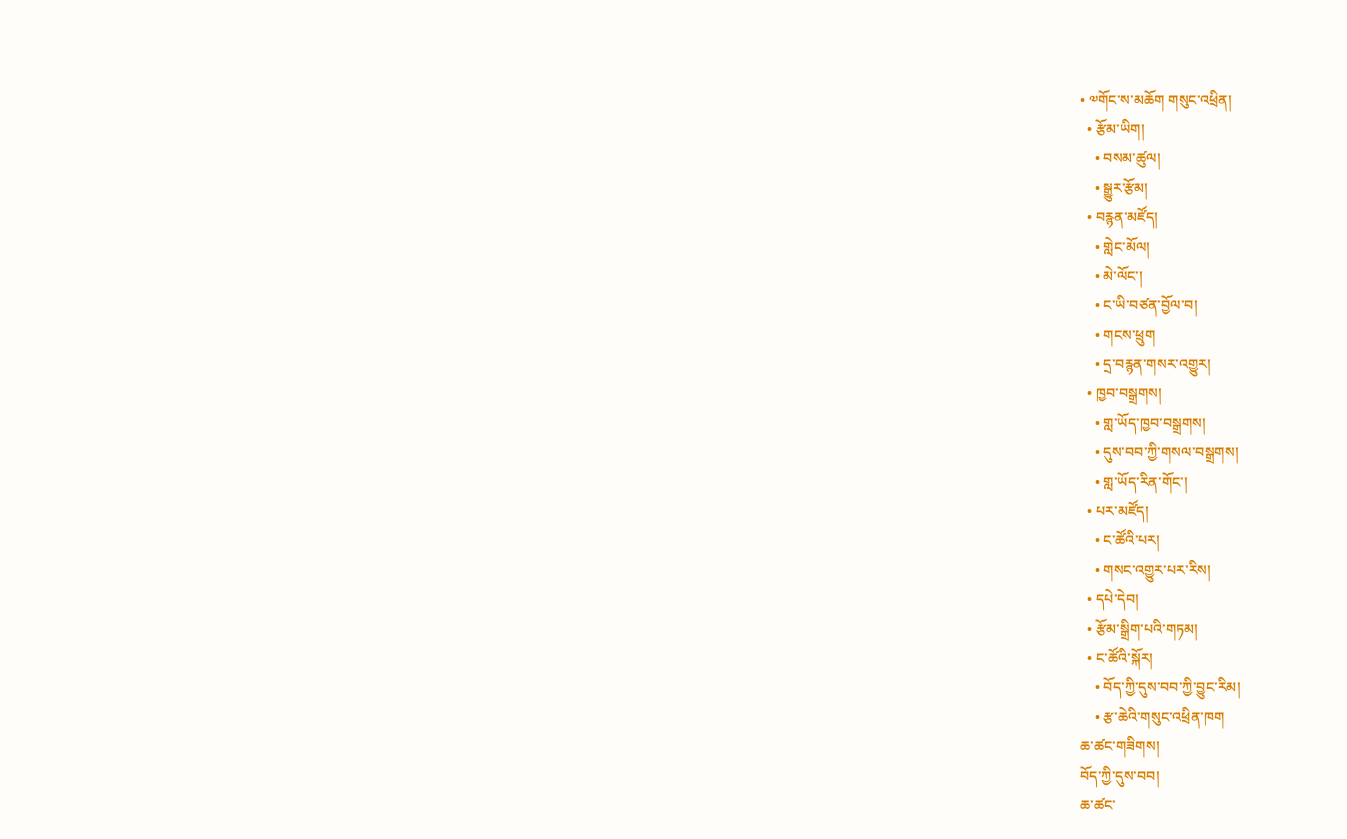• ༧གོང་ས་མཆོག གསུང་འཕྲིན།
  • རྩོམ་ཡིག།
    • བསམ་ཚུལ།
    • སྒྱུར་རྩོམ།
  • བརྙན་མཛོད།
    • གླེང་མོལ།
    • མེ་ལོང་།
    • ང་ཡི་བཙན་བྱོལ་བ།
    • གངས་ཕྲུག
    • དྲ་བརྙན་གསར་འགྱུར།
  • ཁྱབ་བསྒྲགས།
    • གླ་ཡོད་ཁྱབ་བསྒྲགས།
    • དུས་བབ་ཀྱི་གསལ་བསྒྲགས།
    • གླ་ཡོད་རིན་གོང་།
  • པར་མཛོད།
    • ང་ཚོའི་པར།
    • གསང་འགྱུར་པར་རིས།
  • དཔེ་དེབ།
  • རྩོམ་སྒྲིག་པའི་གཏམ།
  • ང་ཚོའི་སྐོར།
    • བོད་ཀྱི་དུས་བབ་ཀྱི་བྱུང་རིམ།
    • རྩ་ཆེའི་གསུང་འཕྲིན་ཁག
ཆ་ཚང་གཟིགས།
བོད་ཀྱི་དུས་བབ།
ཆ་ཚང་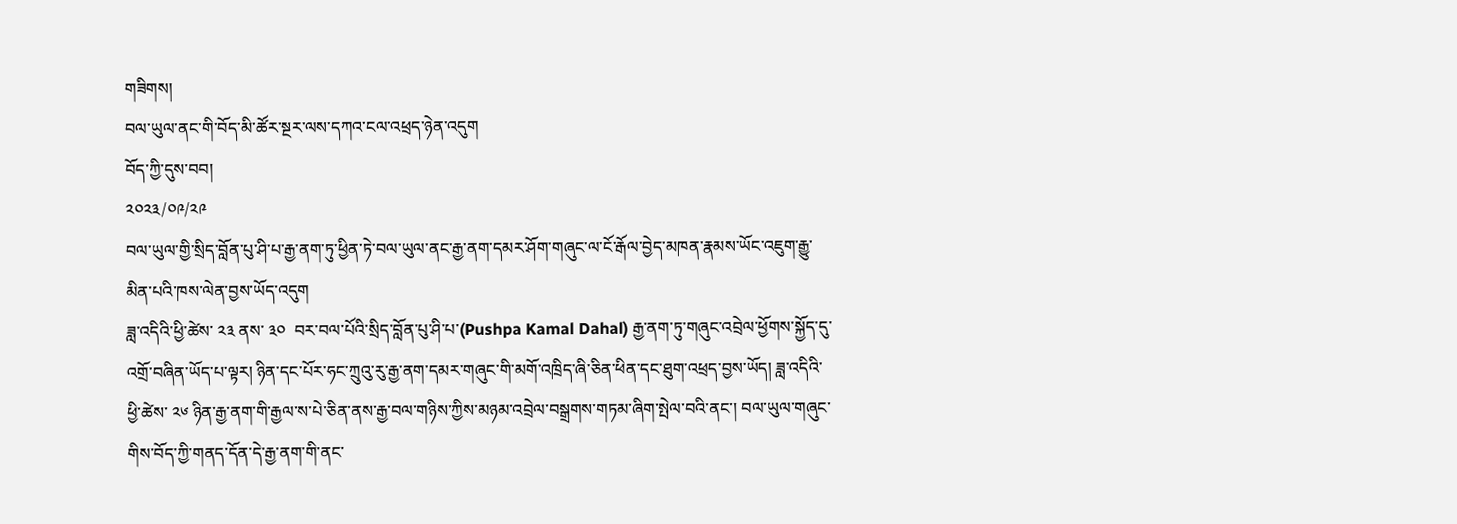གཟིགས།
བལ་ཡུལ་ནང་གི་བོད་མི་ཚོར་སྔར་ལས་དཀའ་ངལ་འཕྲད་ཉེན་འདུག
བོད་ཀྱི་དུས་བབ།
༢༠༢༣/༠༩/༢༩
བལ་ཡུལ་གྱི་སྲིད་བློན་པུ་ཤི་པ་རྒྱ་ནག་ཏུ་ཕྱིན་ཏེ་བལ་ཡུལ་ནང་རྒྱ་ནག་དམར་ཤོག་གཞུང་ལ་ངོ་རྒོལ་བྱེད་མཁན་རྣམས་ཡོང་འཇུག་རྒྱུ་མིན་པའི་ཁས་ལེན་བྱས་ཡོད་འདུག
ཟླ་འདིའི་ཕྱི་ཚེས་ ༢༣ ནས་ ༣༠  བར་བལ་པོའི་སྲིད་བློན་པུ་ཤི་པ་(Pushpa Kamal Dahal) རྒྱ་ནག་ཏུ་གཞུང་འབྲེལ་ཕྱོགས་སྐྱོད་དུ་འགྲོ་བཞིན་ཡོད་པ་ལྟར། ཉིན་དང་པོར་ཧང་ཀྲུའུ་རུ་རྒྱ་ནག་དམར་གཞུང་གི་མགོ་འཁྲིད་ཞི་ཅིན་ཕིན་དང་ཐུག་འཕྲད་བྱས་ཡོད། ཟླ་འདིའི་ཕྱི་ཚེས་ ༢༦ ཉིན་རྒྱ་ནག་གི་རྒྱལ་ས་པེ་ཅིན་ནས་རྒྱ་བལ་གཉིས་ཀྱིས་མཉམ་འབྲེལ་བསྒྲགས་གཏམ་ཞིག་སྤེལ་བའི་ནང་། བལ་ཡུལ་གཞུང་གིས་བོད་ཀྱི་གནད་དོན་དེ་རྒྱ་ནག་གི་ནང་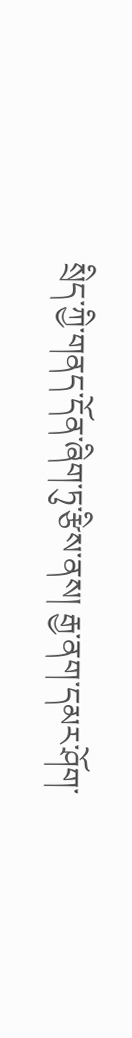སྲིད་ཀྱི་གནད་དོན་ཞིག་ཏུ་རྩིས་ནས། རྒྱ་ནག་དམར་ཤོག་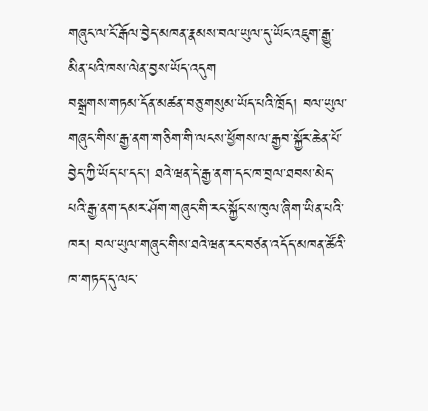གཞུང་ལ་ངོ་རྒོལ་བྱེད་མཁན་རྣམས་བལ་ཡུལ་དུ་ཡོང་འཇུག་རྒྱུ་མིན་པའི་ཁས་ལེན་བྱས་ཡོད་འདུག
བསྒྲགས་གཏམ་དོན་མཚན་བཅུ་གསུམ་ཡོད་པའི་ཁྲོད། བལ་ཡུལ་གཞུང་གིས་རྒྱ་ནག་གཅིག་གི་ལངས་ཕྱོགས་ལ་རྒྱབ་སྐྱོར་ཆེན་པོ་བྱེད་ཀྱི་ཡོད་པ་དང་། ཐའེ་ཝན་དེ་རྒྱ་ནག་དང་ཁ་བྲལ་ཐབས་མེད་པའི་རྒྱ་ནག་དམར་ཤོག་གཞུང་གི་རང་སྐྱོང་ས་ཁུལ་ཞིག་ཡིན་པའི་ཁར། བལ་ཡུལ་གཞུང་གིས་ཐའེ་ཝན་རང་བཙན་འདོད་མཁན་ཚོའི་ཁ་གཏད་དུ་ལང་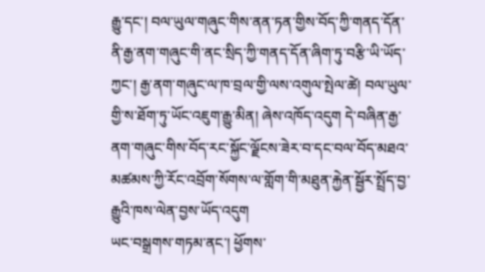རྒྱུ་དང་། བལ་ཡུལ་གཞུང་གིས་ནན་ཏན་གྱིས་བོད་ཀྱི་གནད་དོན་ནི་རྒྱ་ནག་གཞུང་གི་ནང་སྲིད་ཀྱི་གནད་དོན་ཞིག་ཏུ་བརྩི་ཡི་ཡོད་ཀྱང་། རྒྱ་ནག་གཞུང་ལ་ཁ་བྲལ་གྱི་ལས་འགུལ་སྤེལ་ཚེ། བལ་ཡུལ་གྱི་ས་ཐོག་ཏུ་ཡོང་འཇུག་རྒྱུ་མིན། ཞེས་འཁོད་འདུག དེ་བཞིན་རྒྱ་ནག་གཞུང་གིས་བོད་རང་སྐྱོང་ལྗོངས་ཟེར་བ་དང་བལ་བོད་མཐའ་མཚམས་ཀྱི་རོང་འབྲོག་སོགས་ལ་གློག་གི་མཐུན་རྐྱེན་སྦྱོར་སྤྲོད་བྱ་རྒྱུའི་ཁས་ལེན་བྱས་ཡོད་འདུག
ཡང་བསྒྲགས་གཏམ་ནང་། ཕྱོགས་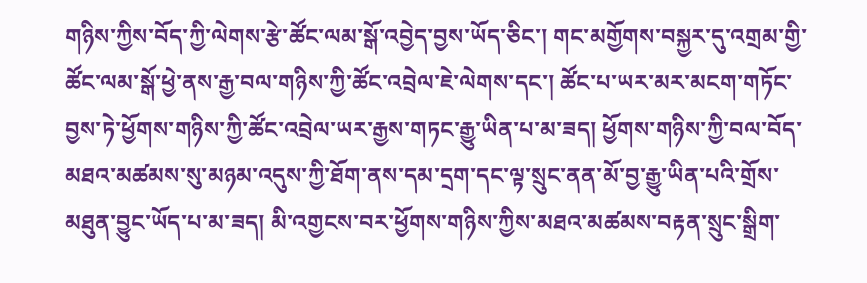གཉིས་ཀྱིས་བོད་ཀྱི་ལེགས་རྩེ་ཚོང་ལམ་སྒོ་འབྱེད་བྱས་ཡོད་ཅིང་། གང་མགྱོགས་བསྐྱར་དུ་འགྲམ་གྱི་ཚོང་ལམ་སྒོ་ཕྱེ་ནས་རྒྱ་བལ་གཉིས་ཀྱི་ཚོང་འབྲེལ་ཇེ་ལེགས་དང་། ཚོང་པ་ཡར་མར་མངག་གཏོང་བྱས་ཏེ་ཕྱོགས་གཉིས་ཀྱི་ཚོང་འབྲེལ་ཡར་རྒྱས་གཏང་རྒྱུ་ཡིན་པ་མ་ཟད། ཕྱོགས་གཉིས་ཀྱི་བལ་བོད་མཐའ་མཚམས་སུ་མཉམ་འདུས་ཀྱི་ཐོག་ནས་དམ་དྲག་དང་ལྟ་སྲུང་ནན་མོ་བྱ་རྒྱུ་ཡིན་པའི་གྲོས་མཐུན་བྱུང་ཡོད་པ་མ་ཟད། མི་འགྱངས་བར་ཕྱོགས་གཉིས་ཀྱིས་མཐའ་མཚམས་བརྟན་སྲུང་སྒྲིག་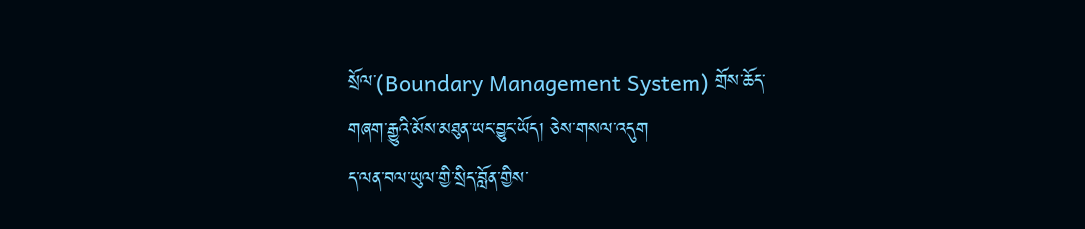སྲོལ་(Boundary Management System) གྲོས་ཆོད་གཞག་རྒྱུའི་མོས་མཐུན་ཡང་བྱུང་ཡོད། ཅེས་གསལ་འདུག
ད་ལན་བལ་ཡུལ་གྱི་སྲིད་བློན་གྱིས་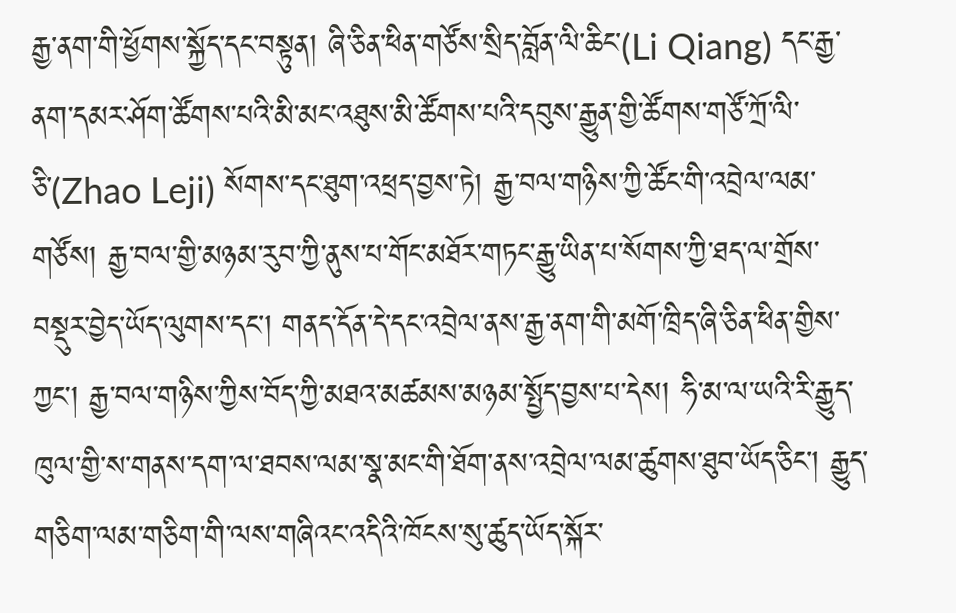རྒྱ་ནག་གི་ཕྱོགས་སྐྱོད་དང་བསྟུན། ཞི་ཅིན་ཕིན་གཙོས་སྲིད་བློན་ལི་ཆིང་(Li Qiang) དང་རྒྱ་ནག་དམར་ཤོག་ཚོགས་པའི་མི་མང་འཐུས་མི་ཚོགས་པའི་དབུས་རྒྱུན་གྱི་ཚོགས་གཙོ་ཀྲོ་ལི་ཅི་(Zhao Leji) སོགས་དང་ཐུག་འཕྲད་བྱས་ཏེ། རྒྱ་བལ་གཉིས་ཀྱི་ཚོང་གི་འབྲེལ་ལམ་གཙོས། རྒྱ་བལ་གྱི་མཉམ་རུབ་ཀྱི་ནུས་པ་གོང་མཐོར་གཏང་རྒྱུ་ཡིན་པ་སོགས་ཀྱི་ཐད་ལ་གྲོས་བསྡུར་བྱེད་ཡོད་ལུགས་དང་། གནད་དོན་དེ་དང་འབྲེལ་ནས་རྒྱ་ནག་གི་མགོ་ཁྲིད་ཞི་ཅིན་ཕིན་གྱིས་ཀྱང་། རྒྱ་བལ་གཉིས་ཀྱིས་བོད་ཀྱི་མཐའ་མཚམས་མཉམ་སྤྱོད་བྱས་པ་དེས། ཧི་མ་ལ་ཡའི་རི་རྒྱུད་ཁུལ་གྱི་ས་གནས་དག་ལ་ཐབས་ལམ་སྣ་མང་གི་ཐོག་ནས་འབྲེལ་ལམ་ཚུགས་ཐུབ་ཡོད་ཅིང་། རྒྱུད་གཅིག་ལམ་གཅིག་གི་ལས་གཞིའང་འདིའི་ཁོངས་སུ་ཚུད་ཡོད་སྐོར་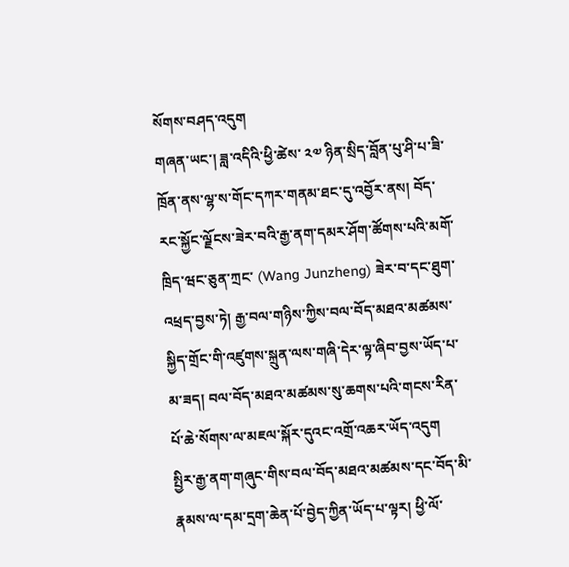སོགས་བཤད་འདུག
གཞན་ཡང་། ཟླ་འདིའི་ཕྱི་ཚེས་ ༢༧ ཉིན་སྲིད་བློན་པུ་ཤི་པ་ཟི་ཁྲོན་ནས་ལྷ་ས་གོང་དཀར་གནམ་ཐང་དུ་འབྱོར་ནས། བོད་རང་སྐྱོང་ལྗོངས་ཟེར་བའི་རྒྱ་ནག་དམར་ཤོག་ཚོགས་པའི་མགོ་ཁྲིད་ཝང་ཅུན་ཀྲང་ (Wang Junzheng) ཟེར་བ་དང་ཐུག་འཕྲད་བྱས་ཏེ། རྒྱ་བལ་གཉིས་ཀྱིས་བལ་བོད་མཐའ་མཚམས་སྐྱིད་གྲོང་གི་འཛུགས་སྐྲུན་ལས་གཞི་དེར་ལྟ་ཞིབ་བྱས་ཡོད་པ་མ་ཟད། བལ་བོད་མཐའ་མཚམས་སུ་ཆགས་པའི་གངས་རིན་པོ་ཆེ་སོགས་ལ་མཇལ་སྐོར་དུའང་འགྲོ་འཆར་ཡོད་འདུག
སྤྱིར་རྒྱ་ནག་གཞུང་གིས་བལ་བོད་མཐའ་མཚམས་དང་བོད་མི་རྣམས་ལ་དམ་དྲག་ཆེན་པོ་བྱེད་ཀྱིན་ཡོད་པ་ལྟར། ཕྱི་ལོ་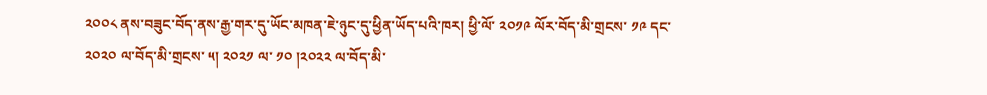༢༠༠༨ ནས་བཟུང་བོད་ནས་རྒྱ་གར་དུ་ཡོང་མཁན་ཇེ་ཉུང་དུ་ཕྱིན་ཡོད་པའི་ཁར། ཕྱི་ལོ་ ༢༠༡༩ ལོར་བོད་མི་གྲངས་ ༡༩ དང་ ༢༠༢༠ ལ་བོད་མི་གྲངས་ ༥། ༢༠༢༡ ལ་ ༡༠ །༢༠༢༢ ལ་བོད་མི་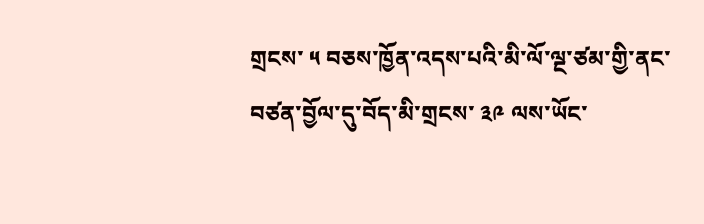གྲངས་ ༥ བཅས་ཁྱོན་འདས་པའི་མི་ལོ་ལྔ་ཙམ་གྱི་ནང་བཙན་བྱོལ་དུ་བོད་མི་གྲངས་ ༣༩ ལས་ཡོང་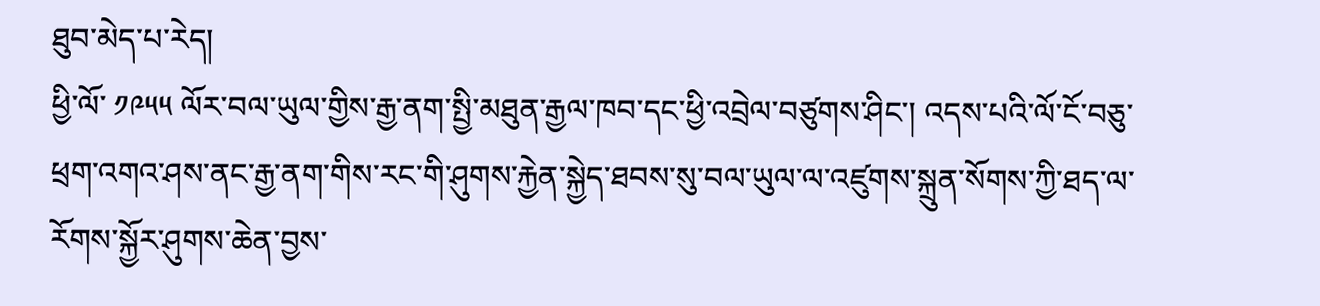ཐུབ་མེད་པ་རེད།
ཕྱི་ལོ་ ༡༩༥༥ ལོར་བལ་ཡུལ་གྱིས་རྒྱ་ནག་སྤྱི་མཐུན་རྒྱལ་ཁབ་དང་ཕྱི་འབྲེལ་བཙུགས་ཤིང་། འདས་པའི་ལོ་ངོ་བཅུ་ཕྲག་འགའ་ཤས་ནང་རྒྱ་ནག་གིས་རང་གི་ཤུགས་རྐྱེན་སྐྱེད་ཐབས་སུ་བལ་ཡུལ་ལ་འཛུགས་སྐྲུན་སོགས་ཀྱི་ཐད་ལ་རོགས་སྐྱོར་ཤུགས་ཆེན་བྱས་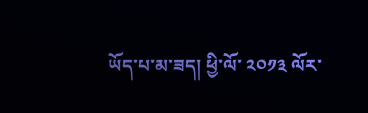ཡོད་པ་མ་ཟད། ཕྱི་ལོ་ ༢༠༡༣ ལོར་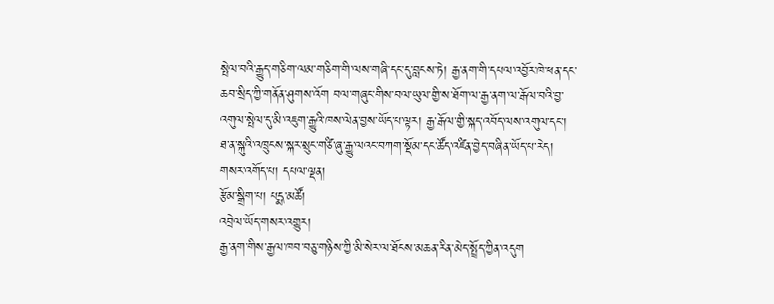སྤེལ་བའི་རྒྱུད་གཅིག་ལམ་གཅིག་གི་ལས་གཞི་དང་དུ་བླངས་ཏེ། རྒྱ་ནག་གི་དཔལ་འབྱོར་ཁེ་ཕན་དང་ཆབ་སྲིད་ཀྱི་གནོན་ཤུགས་འོག བལ་གཞུང་གིས་བལ་ཡུལ་གྱི་ས་ཐོག་ལ་རྒྱ་ནག་ལ་རྒོལ་བའི་བྱ་འགུལ་སྤེལ་དུ་མི་འཇུག་རྒྱུའི་ཁས་ལེན་བྱས་ཡོད་པ་ལྟར། རྒྱ་རྒོལ་གྱི་སྐད་འབོད་ལས་འགུལ་དང་། ཐ་ན་སྐུའི་འཁྲུངས་སྐར་སྲུང་གཙི་ཞུ་རྒྱུ་ལའང་བཀག་སྡོམ་དང་ཚོད་འཛིན་བྱེད་བཞིན་ཡོད་པ་རེད།
གསར་འགོད་པ། དཔལ་ལྡན།
རྩོམ་སྒྲིག་པ། པདྨ་མཚོ།
འབྲེལ་ཡོད་གསར་འགྱུར།
རྒྱ་ནག་གིས་རྒྱལ་ཁབ་བཅུ་གཉིས་ཀྱི་མི་སེར་ལ་ཐོངས་མཆན་རིན་མེད་སྤྲོད་ཀྱིན་འདུག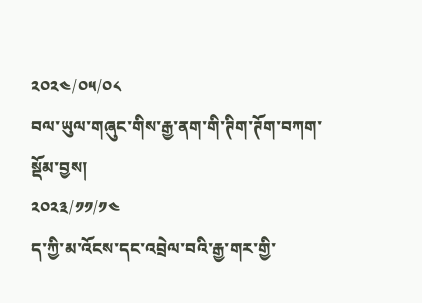༢༠༢༤/༠༥/༠༨
བལ་ཡུལ་གཞུང་གིས་རྒྱ་ནག་གི་ཊིག་ཊོག་བཀག་སྡོམ་བྱས།
༢༠༢༣/༡༡/༡༤
ད་ཀྱི་མ་འོངས་དང་འབྲེལ་བའི་རྒྱ་གར་གྱི་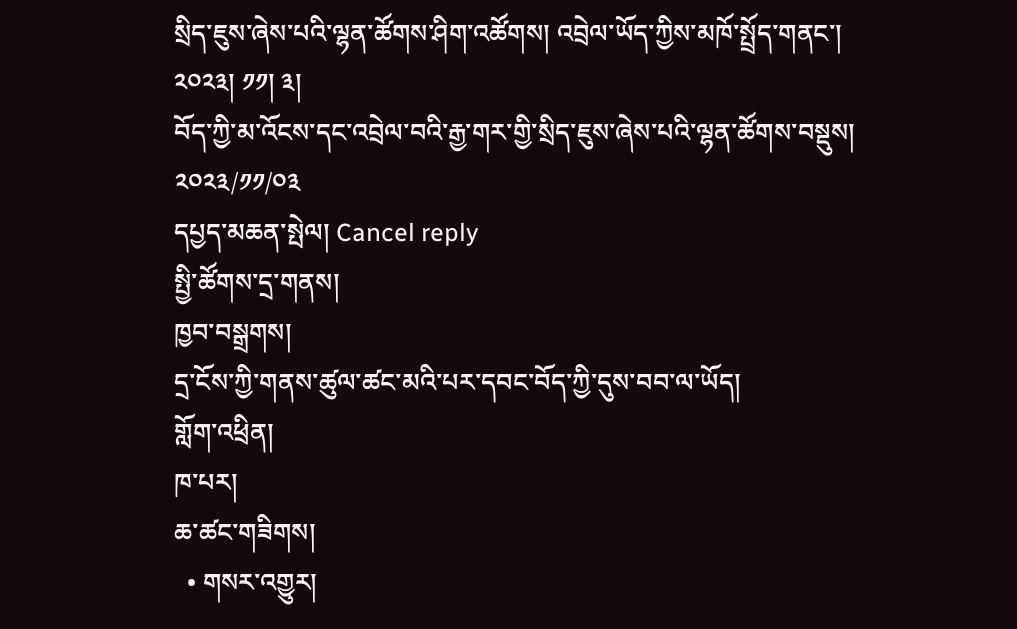སྲིད་ཇུས་ཞེས་པའི་ལྷན་ཚོགས་ཤིག་འཚོགས། འབྲེལ་ཡོད་ཀྱིས་མཁོ་སྤྲོད་གནང་། ༢༠༢༣། ༡༡། ༣།
བོད་ཀྱི་མ་འོངས་དང་འབྲེལ་བའི་རྒྱ་གར་གྱི་སྲིད་ཇུས་ཞེས་པའི་ལྷན་ཚོགས་བསྡུས།
༢༠༢༣/༡༡/༠༣
དཔྱད་མཆན་སྤེལ། Cancel reply
སྤྱི་ཚོགས་དྲ་གནས།
ཁྱབ་བསྒྲགས།
དྲ་ངོས་ཀྱི་གནས་ཚུལ་ཚང་མའི་པར་དབང་བོད་ཀྱི་དུས་བབ་ལ་ཡོད།
གློག་འཕྲིན།
ཁ་པར།
ཆ་ཚང་གཟིགས།
  • གསར་འགྱུར།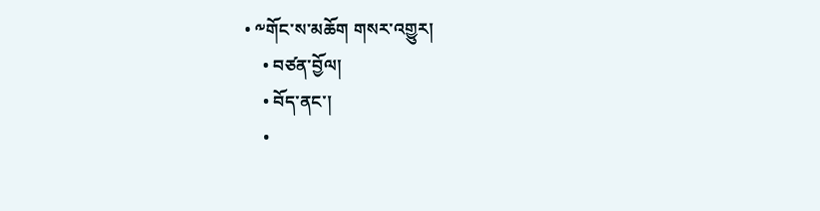• ༸གོང་ས་མཆོག གསར་འགྱུར།
    • བཙན་བྱོལ།
    • བོད་ནང་།
    •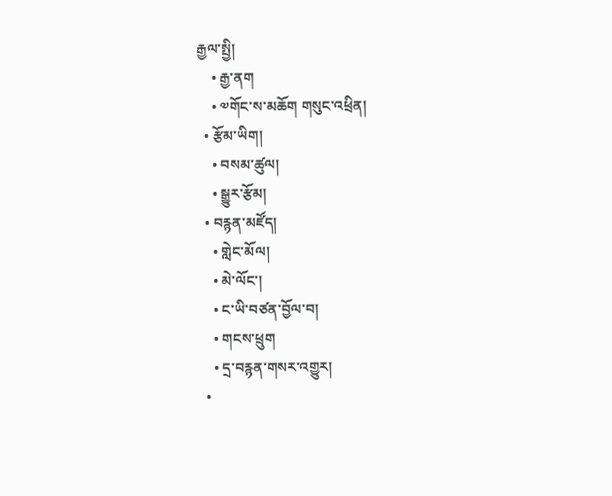རྒྱལ་སྤྱི།
    • རྒྱ་ནག
    • ༧གོང་ས་མཆོག གསུང་འཕྲིན།
  • རྩོམ་ཡིག།
    • བསམ་ཚུལ།
    • སྒྱུར་རྩོམ།
  • བརྙན་མཛོད།
    • གླེང་མོལ།
    • མེ་ལོང་།
    • ང་ཡི་བཙན་བྱོལ་བ།
    • གངས་ཕྲུག
    • དྲ་བརྙན་གསར་འགྱུར།
  •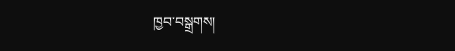ཁྱབ་བསྒྲགས།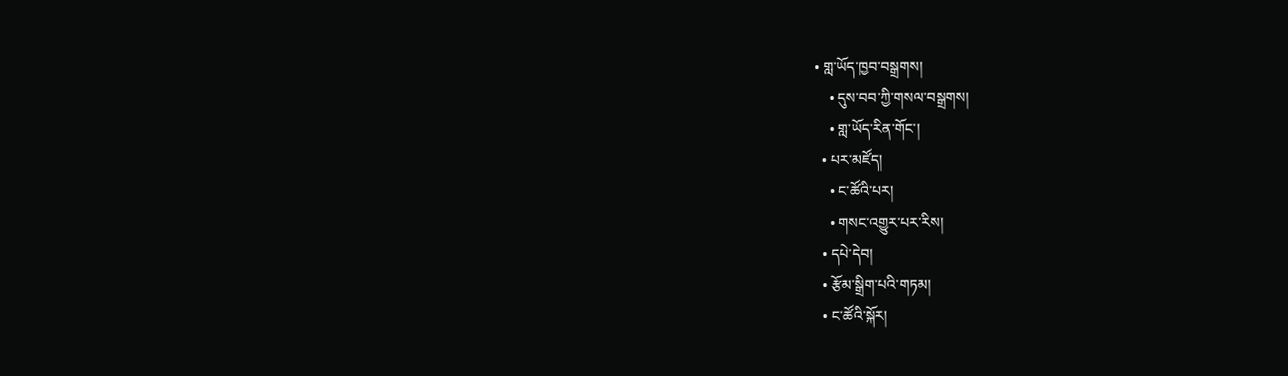• གླ་ཡོད་ཁྱབ་བསྒྲགས།
    • དུས་བབ་ཀྱི་གསལ་བསྒྲགས།
    • གླ་ཡོད་རིན་གོང་།
  • པར་མཛོད།
    • ང་ཚོའི་པར།
    • གསང་འགྱུར་པར་རིས།
  • དཔེ་དེབ།
  • རྩོམ་སྒྲིག་པའི་གཏམ།
  • ང་ཚོའི་སྐོར།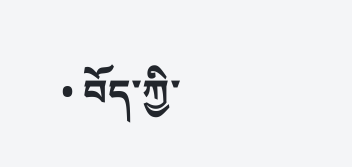• བོད་ཀྱི་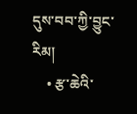དུས་བབ་ཀྱི་བྱུང་རིམ།
    • རྩ་ཆེའི་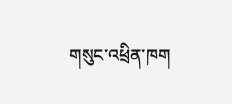གསུང་འཕྲིན་ཁག